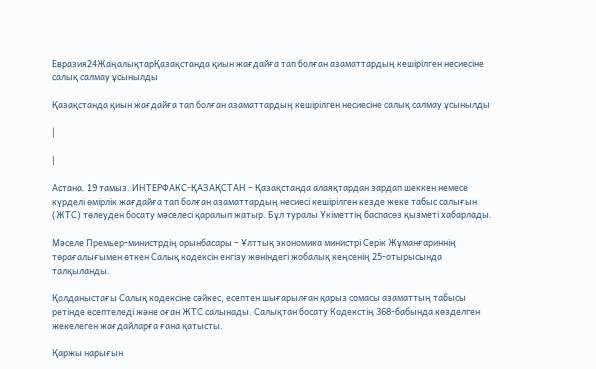Евразия24ЖаңалықтарҚазақстанда қиын жағдайға тап болған азаматтардың кешірілген несиесіне салық салмау ұсынылды

Қазақстанда қиын жағдайға тап болған азаматтардың кешірілген несиесіне салық салмау ұсынылды

|

|

Астана. 19 тамыз. ИНТЕРФАКС-ҚАЗАҚСТАН – Қазақстанда алаяқтардан зардап шеккен немесе күрделі өмірлік жағдайға тап болған азаматтардың несиесі кешірілген кезде жеке табыс салығын (ЖТС) төлеуден босату мәселесі қаралып жатыр. Бұл туралы Үкіметтің баспасөз қызметі хабарлады.

Мәселе Премьер-министрдің орынбасары – Ұлттық экономика министрі Серік Жұманғариннің төрағалығымен өткен Салық кодексін енгізу жөніндегі жобалық кеңсенің 25-отырысында талқыланды.

Қолданыстағы Салық кодексіне сәйкес, есептен шығарылған қарыз сомасы азаматтың табысы ретінде есептеледі және оған ЖТС салынады. Салықтан босату Кодекстің 368-бабында көзделген жекелеген жағдайларға ғана қатысты.

Қаржы нарығын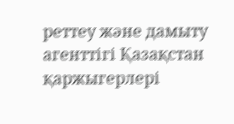реттеу және дамыту агенттігі Қазақстан қаржыгерлері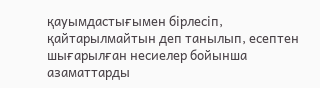қауымдастығымен бірлесіп, қайтарылмайтын деп танылып, есептен шығарылған несиелер бойынша азаматтарды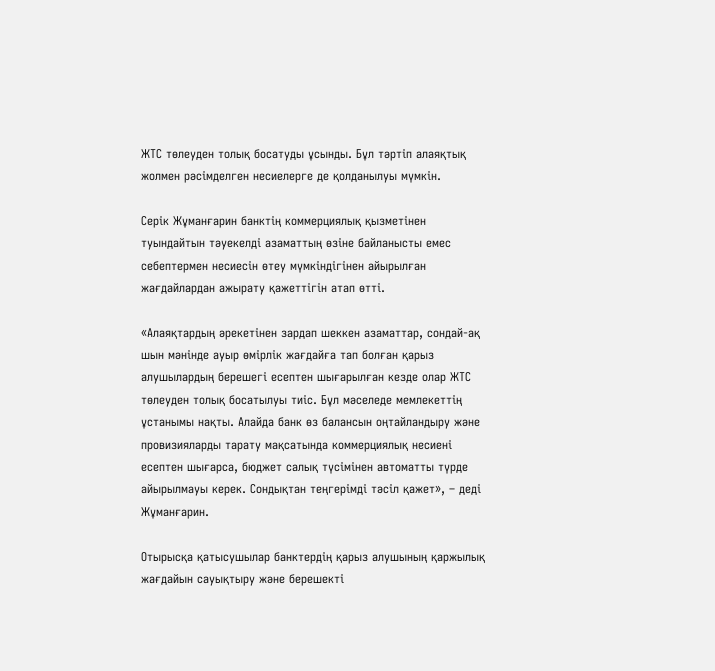ЖТС төлеуден толық босатуды ұсынды. Бұл тәртіп алаяқтық жолмен рәсімделген несиелерге де қолданылуы мүмкін.

Серік Жұманғарин банктің коммерциялық қызметінен туындайтын тәуекелді азаматтың өзіне байланысты емес себептермен несиесін өтеу мүмкіндігінен айырылған жағдайлардан ажырату қажеттігін атап өтті.

«Алаяқтардың әрекетінен зардап шеккен азаматтар, сондай-ақ шын мәнінде ауыр өмірлік жағдайға тап болған қарыз алушылардың берешегі есептен шығарылған кезде олар ЖТС төлеуден толық босатылуы тиіс. Бұл мәселеде мемлекеттің ұстанымы нақты. Алайда банк өз балансын оңтайландыру және провизияларды тарату мақсатында коммерциялық несиені есептен шығарса, бюджет салық түсімінен автоматты түрде айырылмауы керек. Сондықтан теңгерімді тәсіл қажет», – деді Жұманғарин.

Отырысқа қатысушылар банктердің қарыз алушының қаржылық жағдайын сауықтыру және берешекті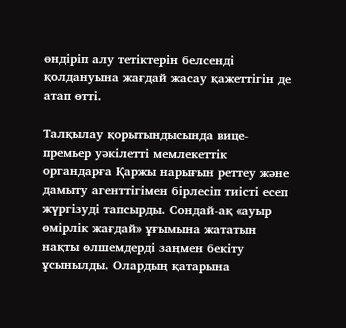өндіріп алу тетіктерін белсенді қолдануына жағдай жасау қажеттігін де атап өтті.

Талқылау қорытындысында вице-премьер уәкілетті мемлекеттік органдарға Қаржы нарығын реттеу және дамыту агенттігімен бірлесіп тиісті есеп жүргізуді тапсырды. Сондай-ақ «ауыр өмірлік жағдай» ұғымына жататын нақты өлшемдерді заңмен бекіту ұсынылды. Олардың қатарына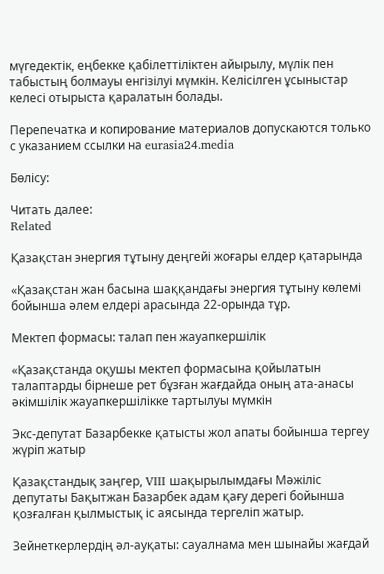мүгедектік, еңбекке қабілеттіліктен айырылу, мүлік пен табыстың болмауы енгізілуі мүмкін. Келісілген ұсыныстар келесі отырыста қаралатын болады.

Перепечатка и копирование материалов допускаются только с указанием ссылки на eurasia24.media

Бөлісу:

Читать далее:
Related

Қазақстан энергия тұтыну деңгейі жоғары елдер қатарында

«Қазақстан жан басына шаққандағы энергия тұтыну көлемі бойынша әлем елдері арасында 22-орында тұр.

Мектеп формасы: талап пен жауапкершілік

«Қазақстанда оқушы мектеп формасына қойылатын талаптарды бірнеше рет бұзған жағдайда оның ата-анасы әкімшілік жауапкершілікке тартылуы мүмкін

Экс-депутат Базарбекке қатысты жол апаты бойынша тергеу жүріп жатыр

Қазақстандық заңгер, VIII шақырылымдағы Мәжіліс депутаты Бақытжан Базарбек адам қағу дерегі бойынша қозғалған қылмыстық іс аясында тергеліп жатыр.

Зейнеткерлердің әл-ауқаты: сауалнама мен шынайы жағдай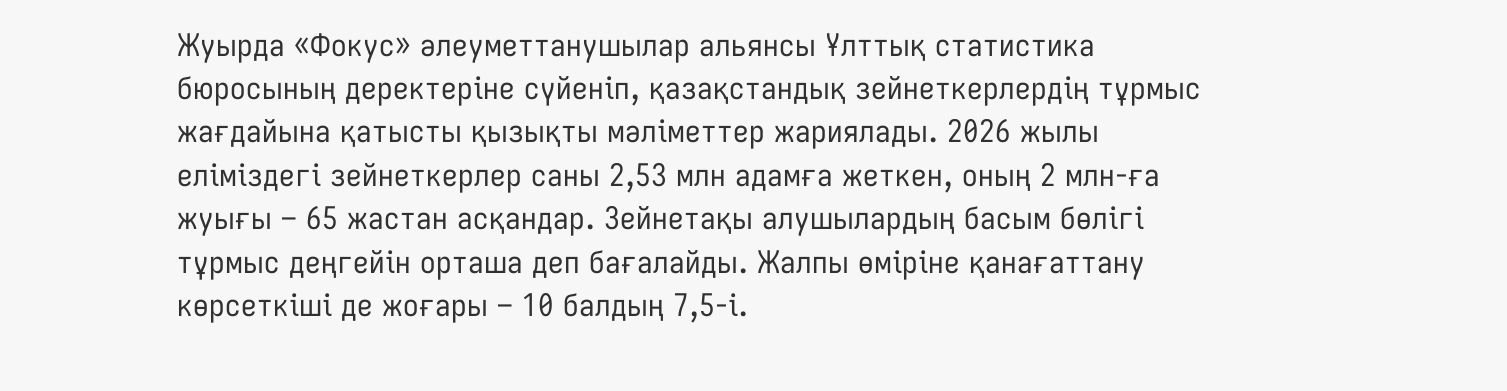Жуырда «Фокус» әлеуметтанушылар альянсы Ұлттық статистика бюросының деректеріне сүйеніп, қазақстандық зейнеткерлердің тұрмыс жағдайына қатысты қызықты мәліметтер жариялады. 2026 жылы еліміздегі зейнеткерлер саны 2,53 млн адамға жеткен, оның 2 млн-ға жуығы – 65 жастан асқандар. Зейнетақы алушылардың басым бөлігі тұрмыс деңгейін орташа деп бағалайды. Жалпы өміріне қанағаттану көрсеткіші де жоғары – 10 балдың 7,5-і.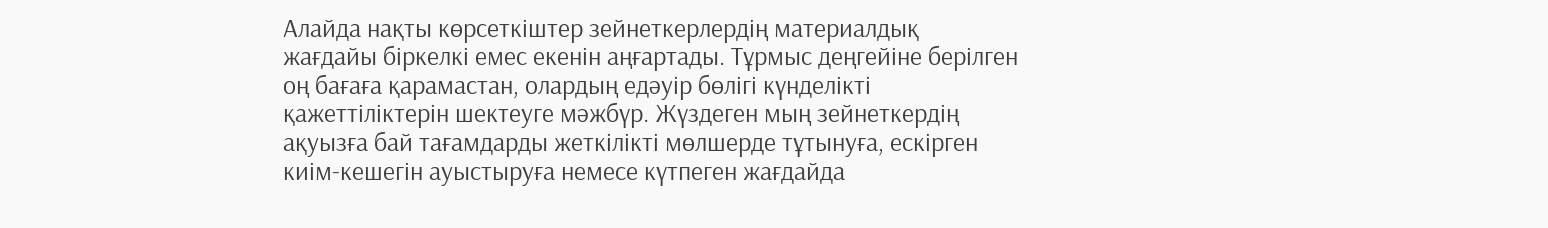Алайда нақты көрсеткіштер зейнеткерлердің материалдық жағдайы біркелкі емес екенін аңғартады. Тұрмыс деңгейіне берілген оң бағаға қарамастан, олардың едәуір бөлігі күнделікті қажеттіліктерін шектеуге мәжбүр. Жүздеген мың зейнеткердің ақуызға бай тағамдарды жеткілікті мөлшерде тұтынуға, ескірген киім-кешегін ауыстыруға немесе күтпеген жағдайда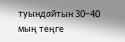туындайтын 30–40 мың теңге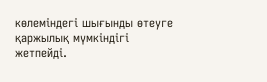көлеміндегі шығынды өтеуге қаржылық мүмкіндігі жетпейді.